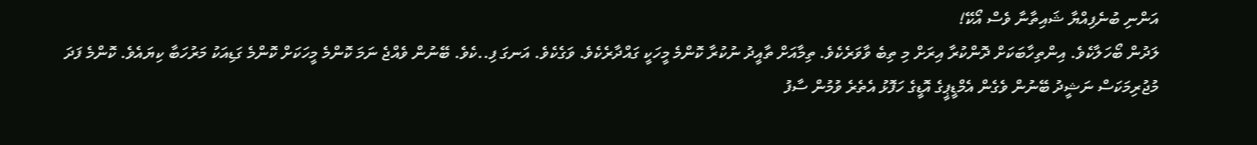އަންނި ބުނެފިއްޔާ ޝައިތާނާ ވެސް އޯކޭ!
ލަދުން ބޯހަލާކެވެ. އިންތިހާބަކަށް ދޮންކުރާ އިރަށް މި ތިބެ ވާވަރެކެވެ. ތިމާއަށް ތާއީދު ނުކުރާ ކޮންމެ މީހަކީ ގައްދާރެކެވެ. ވަގެކެވެ. އަނގަ ފި..ކެވެ. ބޭނުން ވެއްޖެ ނަމަ ކޮންމެ މީހަކަށް ކޮންމެ ގަޑިއަކު މަރުހަބާ ކިޔައެވެ. ކޮންމެ ފަދަ މުޖުރިމަކަސް ނަޝީދު ބޭނުން ވެގެން އެމްޑީޕީގެ އޮޑީގެ ހަފޮޅު އެތެރެ ވުމުން ސާފު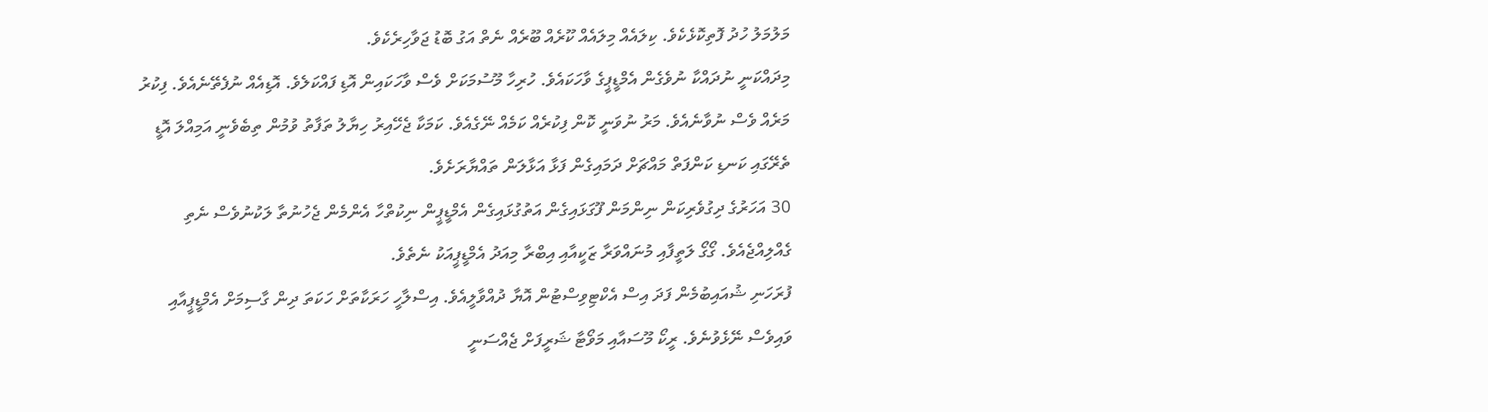މަލުމަލު ހުދު ފޮތިކޮޅެކެވެ. ކިލައެއް މިލައެއް ކޫރެއް ބޫރެއް ނެތް އަގު ބޮޑު ޖަވާހިރެކެވެ.
މިދައްކަނީ ނުދައްކާ ނުވެގެން އެމްޑީޕީގެ ވާހަކައެވެ. ހުރިހާ މޫސުމަކަށް ވެސް ވާހަކައިން އޮޑި ފައްކަލެވެ. އޮޑިއެއް ނުފެތޭނެއެވެ. ފިކުރު މަރެއް ވެސް ނުވާނެއެވެ. މަރު ނުވަނީ ކޮން ފިކުރެއް ކަމެއް ނޭގެއެވެ. ކަމަކާ ޖެހޭއިރު ހިޔާލު ތަފާތު ވުމުން ތިބެވެނީ އަމިއްލަ އޮޑީ ތެރޭގައި ކަނޑި ކަންފަތް މައްޗަށް ދަމައިގެން ފަޅާ އަޅާލަން ތައްޔާރަށެވެ.
30 އަހަރުގެ ދިގުވެރިކަން ނިންމަން ފޫގަޅައިގެން އަތުގުޅައިގެން އެމްޑީޕީން ނިކުތްހާ އެންމެން ޖެހުނުތާ ލަކުނުވެސް ނެތި ގެއްލިއްޖެއެވެ. ގޯގޯ ލަތީފާއި މުނައްވަރާ ޒަކީއާއި އިބްރާ މިއަދު އެމްޑީޕީއަކު ނެތެވެ.
ފުރަހަނި ޝުއައިބުމެން ފަދަ އިސް އެކްޓިވިސްޓުން އޮޔާ ދުއްވާލީއެވެ. އިސްލާހީ ހަރަކާތަށް ހަކަތަ ދިން ގާސިމަށް އެމްޑީޕީއާއި ވައިވެސް ނޭޅެވުނެވެ. ރީކޯ މޫސައާއި މަވޯޓާ ޝަރީފަށް ޖެއްސަނީ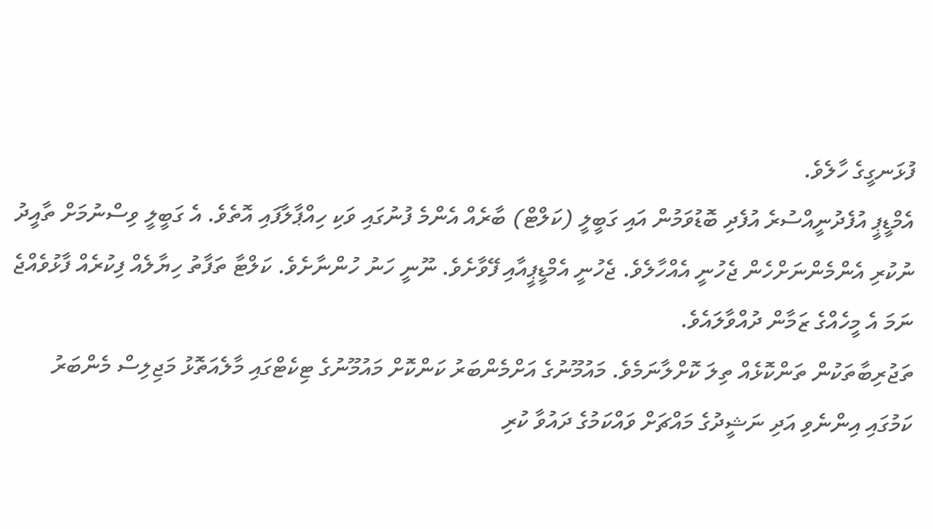ފުޅަނގީގެ ހާލެވެ.
އެމްޑީޕީ އުފެދުނީއްސުރެ އުފެދި ބޮޑުވަމުން އައި ގަބީލީ (ކަލްޓް) ބާރެއް އެންމެ ފުނުގައި ވަކި ހިއްޕާލާފައި އޮތެވެ. އެ ގަބީލީ ވިސްނުމަށް ތާއީދު ނުކުރި އެންމެންނަށްހެން ޖެހުނީ އެއްހާލެވެ. ޖެހުނީ އެމްޑީޕީއާއި ފޭވާށެވެ. ނޫނީ ހަނު ހުންނާށެވެ. ކަލްޓާ ތަފާތު ހިޔާލެއް ފިކުރެއް ފާޅުވެއްޖެ ނަމަ އެ މީހެއްގެ ޒަމާން ދުއްވާލައެވެ.
ތަޖުރިބާތަކުން ތަންކޮޅެއް ތިލަ ކޮށްލާނަމެވެ. މައުމޫނުގެ އަށްމެންބަރު ކަންކޮށް މައުމޫނުގެ ޓިކެޓްގައި މާލެއަތޮޅު މަޖިލިސް މެންބަރު ކަމުގައި އިންނެވި އަދި ނަޝީދުގެ މައްޗަށް ވައްކަމުގެ ދައުވާ ކުރި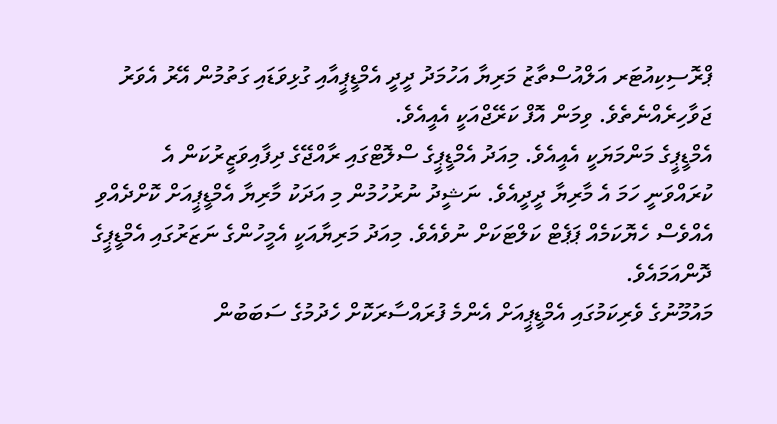ޕްރޮސިކިއުޓަރ އަލްއުސްތާޒު މަރިޔާ އަހުމަދު ދީދީ އެމްޑީޕީއާއި ގުޅިވަޑައި ގަތުމުން އޭރު އެވަރު ޖަވާހިރެއްނެތެވެ. ވިމަން އޮފް ކަރޭޖްއަކީ އެއީއެވެ.
އެމްޑީޕީގެ މަންމަޔަކީ އެއީއެވެ. މިއަދު އެމްޑީޕީގެ ސްލޮޓްގައި ރާއްޖޭގެ ދިފާއިވަޒީރުކަން އެ ކުރައްވަނީ ހަމަ އެ މާރިޔާ ދީދީއެވެ. ނަޝީދު ނުރުހުމުން މި އަދަކު މާރިޔާ އެމްޑީޕީއަށް ކޮށްދެއްވި އެއްވެސް ހެޔޮކަމެއް ޕަޕެޓް ކަލްޓަކަށް ނުވެއެވެ. މިއަދު މަރިޔާއަކީ އެމީހުންގެ ނަޒަރުގައި އެމްޑީޕީގެ ދޮންއަމައެވެ.
މައުމޫނުގެ ވެރިކަމުގައި އެމްޑީޕީއަށް އެންމެ ފުރައްސާރަކޮށް ހެދުމުގެ ސަބަބުން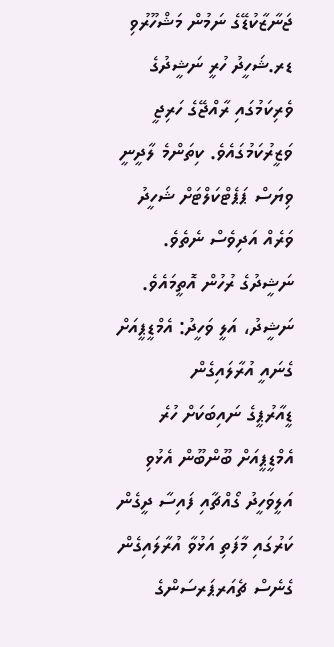ޖަނާޒާކުޑޭގެ ނަމުން މަޝްހޫރުވި ޑރ.ޝަހީދު ހުރީ ނަޝީދުގެ ވެރިކަމުގައި ރާއްޖޭގެ ހަރިޖީ ވަޒީރުކަމުގައެވެ. ކިތަންމެ ލާދީނީ ވިޔަސް ޕަޕެޓްކަލްޓަށް ޝަހީދު ވަރެއް އަދިވެސް ނެތެވެ. ނަޝީދުގެ ރުހުން އޮތީމައެވެ.
ނަޝީދު، އަލީ ވަހީދު: އެމްޑީޕީއަށް ގެނައީ އުރާލައިގެން
ޑީއާރުޕީގެ ނައިބަކަށް ހުރެ އެމްޑީޕީއަށް ބޫންބޫން އެޅުވި އަލީވަހީދު ގޯއްޗާއި ފައިސާ ދީގެން ކަރުގައި މާފަތި އަޅުވާ އުރާލައިގެން ގެނެސް ޗެއަރޕަރސަންގެ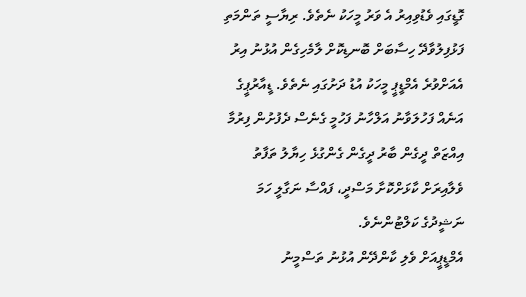ގޮޑީގައި ވެޑުވިއިރު އެ ވަރު މީހަކު ނެތެވެ. ރިޔާސީ ތަންމަތި ފަޅުފިލުވާދޭ ހިސާބަށް ބޮނޑިކޮށް ލާމެހިގެން އުޅުނު އިރު އެއަށްވުރެ އެމްޑީޕީ މީހަކު އުޑު ދަށުގައި ނެތެވެ. ޑީއާރުޕީގެ އަނެއް ފަހުލަވާނު އަލްހާނު ފަހުމީ ގެނެސް ދެފުށުން ފިރުމާ އިއްޒަތް ދީގެން ބާރު ދީގެން ގެންގުޅެ ހިޔާލު ތަފާތު ވެލާއިރަށް ކާޅަށްކޮށާ މަސްދީ، ފައްސާ ނަގާލީ ހަމަ ނަޝީދުގެ ކަލްޓުންނެވެ.
އެމްޑީޕީއަށް ވެލި ކާންދޭން އުޅުނު ތަސްމީނު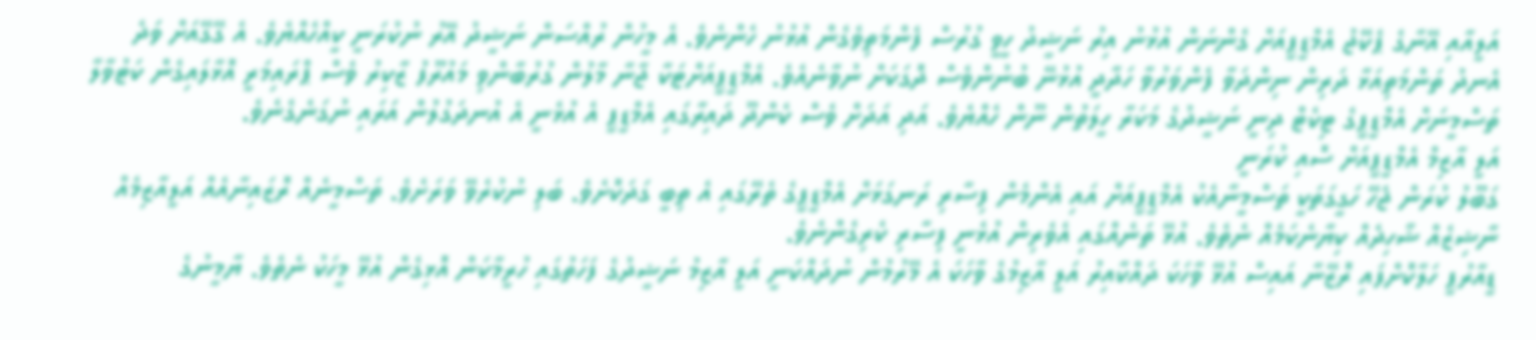އަލީއާއި އޭނާގެ ޕެކޭޖު އެމްޑީޕީއަށް ގެންނަން އުޅުނު އިރު ނަޝީދު ހީވީ ގުރުސް ފެންމަތިވެގެން އުޅުނު ހެންނެވެ. އެ މީހުން ރުއްސަން ނަޝީދު އޭރު ނުކުރަނީ ކީއްހެއްޔެވެ. އެ ގޭގޭއަށް ވަދެ އެނދު ތަންމަތިއަޅާ ދަރިން ނިންދަވާ ފެންވަރުވާ ހަދާދީ އުޅުނޭ ބުނުންވެސް ދޮގަކަށް ނުވާނެއެވެ. އެމްޑީޕީއަށްޓަކާ ޖާނާ މާލުން ގުރުބާންވި މައުރޫފު ޒާކިރު ވެސް ޕްރައިމަރީ އޮޅާލައިގެން ކަޓުވާލާ ތަސްމީނަށް އެމްޑީޕީގެ ޓިކެޓް ދިނީ ނަޝީދުގެ މަކަރާ ހީލަތުން ނޫން ހެއްޔެވެ. އަދި އަދަށް ވެސް ކެންދޫ ދައިރާގައި އެމްޑީޕީ އެ އުޅެނީ އެ އުނދަގުލުން އަރައި ނުގަނެގެނެވެ.
އަލީ އާޒިމް އެމްޑީޕީއަށް ސޮއި ކުރަނީ
ގަބޫލު ކުރަން ޖެހޭ ހަގީގަތަކީ ތަސްމީނާއެކު އެމްޑީޕީއަށް އައި އެންމެން ފިސާރި ރަނގަޅަށް އެމްޑީޕީގެ ތެރޭގައި އެ ތިބީ ގަދަކޮށެވެ. ބަލި ނުކުރެވޭ ވަރަށެވެ. ތަސްމީނެއް ރޮޒައިނާއެއް އަލީއާޒިމެއް ނާޝިޒެއް ޝާހިދެއް ކިޔާނެކަމެއް ނެތެވެ. އުޅޭ ތަނެއްގައި އެވެރިން އުޅެނީ ފިސާރި ކެރިގެންނެވެ.
ޑީއާރުޕީ ހަލާކޮށްފައި ރޮޒޭނާ އައިސް އުޅޭ ވާހަކަ ދައްކާއިރު އަލީ އާޒިމުގެ ވާހަކަ އެ މޭރުމުން ނުދައްކަނީ އަލީ އާޒިމު ނަޝީދުގެ ފަހަތުގައި ހުރީމާކަން އޮޅިގެން އުޅޭ މީހަކު ނެތެވެ. ޔާމީނުގެ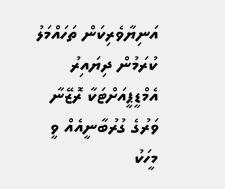އަނިޔާވެރިކަން ތަހައްމަލު ކުރަމުން ދިޔައިރު އެމްޑީޕީއަށްޓަކާ ރޮޒޭނާ ވަރުގެ ގުރުބާނީއެއް ވީ މީހަކު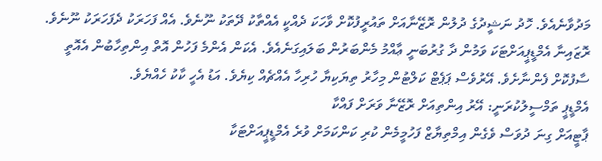މަދުވާނެއެވެ. ހޮދު ނަޝީދުގެ ދުލުން ރޮޒޭނާއަށް ތައުރީފުކޮށް ވާހަކަ ދެއްކީ އެއްތާކު ދޭތަކު ނޫނެވެ. އެއް ފަހަރަކު ދެފަހަރަކު ނޫނެވެ. ރޮޒައިނާ އެމްޑީޕީއަށްޓަކަ ވަމުން ދާ ގުރުބަނީ ޢާއްމު މެންބަރުން ބަލައިގަނެއެވެ. އެކަން އެންމެ ފަހުން އޮތް އިންތިހާބުން އެއޮތީ ސާފުކޮށް ފެންނާށެވެ. އޭރުވެސް ޕަޕެޓް ކަލްޓުން މިހާރު ތިޔަކިޔާ ހުރިހާ އެއްޗެއް ކިޔެވެ. އަޑު އެހީ ކާކު ހެއްޔެވެ.
އެމްޑީޕީ ތަމްސީލުކުރަނީ: އޭރު އިންތިއަށް ރޮޒޭނާ ވަރަށް ފައްކާ
ޕާޓީއަށް ގިނަ ދުވަސް ވެގެން އިމްތިޔާޒް ފަހުމީމެން ކުރި ކަންކަމަށް ވުރެ އެމްޑީޕީއަށްޓަކާ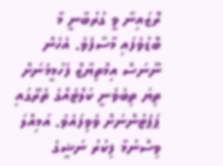ރޮޒައިނާ ވީ ގުރުބާނީ މާ ބޮޑުވެފައި މާސާފެވެ. އެހެން ނޫނަސް އިމްތިޔާޒް ފަހުމީމެނަށް ތިޔަ ތިބެވެނީ ކަލްޓެއްގެ ތެރޭގައި ޕަޕެޓުންނަށް ވެވިފައެވެ. އަމިއްލަ ވިސްނުމާ ފިކުރު ނަޝީގެ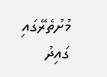މުށުތެރޭގައި ގައިދު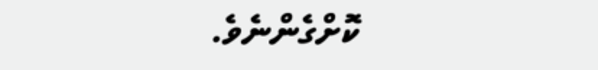ކޮށްގެންނެވެ.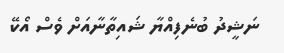ނަޝީދު ބުނެފިއްޔާ ޝައިތާނާއަށް ވެސް އޯކޭ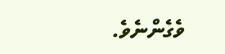ވެގެންނެވެ.